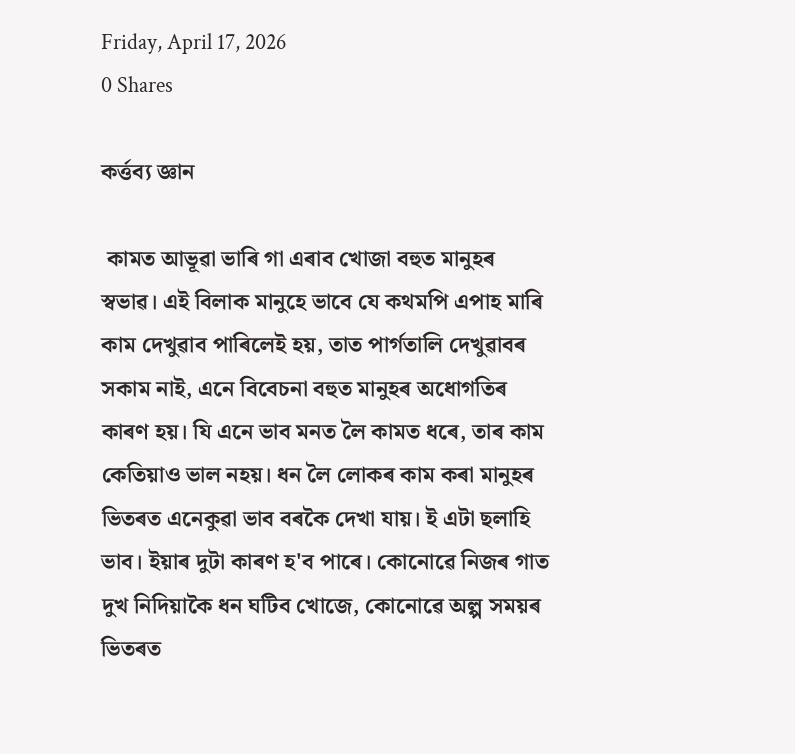Friday, April 17, 2026
0 Shares

কৰ্ত্তব্য জ্ঞান

 কামত আভূৱা ভাৰি গা এৰাব খোজা বহুত মানুহৰ স্বভাৱ। এই বিলাক মানুহে ভাবে যে কথমপি এপাহ মাৰি কাম দেখুৱাব পাৰিলেই হয়, তাত পাৰ্গতালি দেখুৱাবৰ সকাম নাই, এনে বিবেচনা বহুত মানুহৰ অধোগতিৰ কাৰণ হয়। যি এনে ভাব মনত লৈ কামত ধৰে, তাৰ কাম কেতিয়াও ভাল নহয়। ধন লৈ লোকৰ কাম কৰা মানুহৰ ভিতৰত এনেকুৱা ভাব বৰকৈ দেখা যায়। ই এটা ছলাহি ভাব। ইয়াৰ দুটা কাৰণ হ'ব পাৰে। কোনোৱে নিজৰ গাত দুখ নিদিয়াকৈ ধন ঘটিব খোজে, কোনোৱে অল্প সময়ৰ ভিতৰত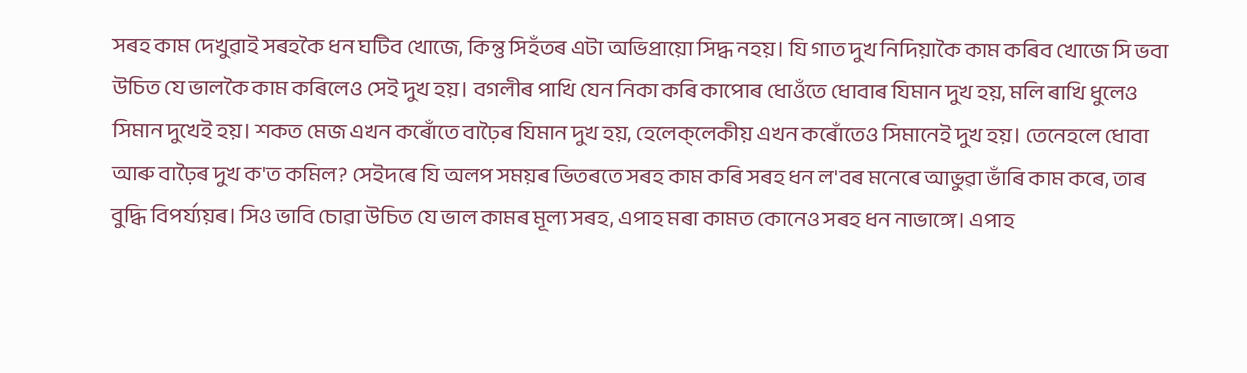সৰহ কাম দেখুৱাই সৰহকৈ ধন ঘটিব খোজে, কিন্তু সিহঁতৰ এটা অভিপ্ৰায়ো সিদ্ধ নহয়। যি গাত দুখ নিদিয়াকৈ কাম কৰিব খোজে সি ভবা উচিত যে ভালকৈ কাম কৰিলেও সেই দুখ হয়। বগলীৰ পাখি যেন নিকা কৰি কাপোৰ ধোওঁতে ধোবাৰ যিমান দুখ হয়, মলি ৰাখি ধুলেও সিমান দুখেই হয়। শকত মেজ এখন কৰোঁতে বাঢ়ৈৰ যিমান দুখ হয়, হেলেক্‌লেকীয় এখন কৰোঁতেও সিমানেই দুখ হয়। তেনেহলে ধোবা আৰু বাঢ়ৈৰ দুখ ক'ত কমিল? সেইদৰে যি অলপ সময়ৰ ভিতৰতে সৰহ কাম কৰি সৰহ ধন ল'বৰ মনেৰে আভুৱা ভাঁৰি কাম কৰে, তাৰ বুদ্ধি বিপৰ্য্যয়ৰ। সিও ভাবি চোৱা উচিত যে ভাল কামৰ মূল্য সৰহ, এপাহ মৰা কামত কোনেও সৰহ ধন নাভাঙ্গে। এপাহ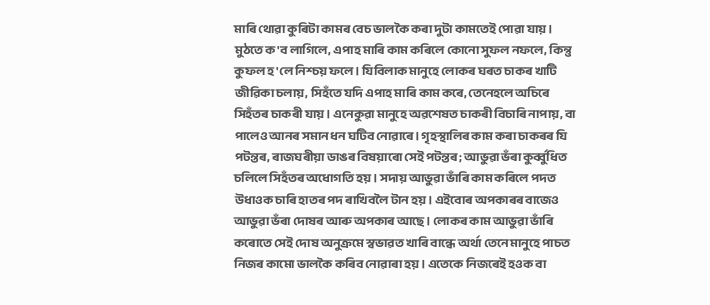মাৰি থোৱা কুৰিটা কামৰ বেচ ভালকৈ কৰা দুটা কামতেই পোৱা যায়। মুঠতে ক'ব লাগিলে, এপাহ মাৰি কাম কৰিলে কোনো সুফল নফলে, কিন্তু কুফল হ'লে নিশ্চয় ফলে। যিবিলাক মানুহে লোকৰ ঘৰত চাকৰ খাটি জীৱিকা চলায়, সিহঁতে যদি এপাহ মাৰি কাম কৰে, তেনেহলে অচিৰে সিহঁতৰ চাকৰী যায়। এনেকুৱা মানুহে অৱশেষত চাকৰী বিচাৰি নাপায়, বা পালেও আনৰ সমান ধন ঘটিব নোৱাৰে। গৃহস্থালিৰ কাম কৰা চাকৰৰ যি পটন্তৰ, ৰাজঘৰীয়া ডাঙৰ বিষয়াৰো সেই পটন্তৰ; আভুৱা ভঁৰা কুৰ্ব্বুধিত চলিলে সিহঁতৰ অধোগতি হয়। সদায় আভুৱা ভাঁৰি কাম কৰিলে পদত উধাওক চাৰি হাতৰ পদ ৰাখিবলৈ টান হয়। এইবোৰ অপকাৰৰ বাজেও আভুৱা ভঁৰা দোষৰ আৰু অপকাৰ আছে। লোকৰ কাম আভুৱা ভাঁৰি কৰোতে সেই দোষ অনুক্ৰমে স্বভাৱত খাৰি বান্ধে অৰ্থা তেনে মানুহে পাচত নিজৰ কামো ভালকৈ কৰিব নোৱাৰা হয়। এতেকে নিজৰেই হওক বা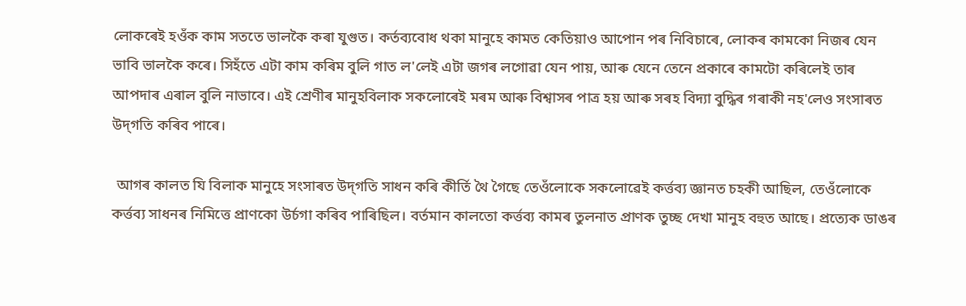লোকৰেই হওঁক কাম সততে ভালকৈ কৰা যুগুত। কৰ্তব্যবোধ থকা মানুহে কামত কেতিয়াও আপোন পৰ নিবিচাৰে, লোকৰ কামকো নিজৰ যেন ভাবি ভালকৈ কৰে। সিহঁতে এটা কাম কৰিম বুলি গাত ল'লেই এটা জগৰ লগোৱা যেন পায়, আৰু যেনে তেনে প্ৰকাৰে কামটো কৰিলেই তাৰ আপদাৰ এৰাল বুলি নাভাবে। এই শ্ৰেণীৰ মানুহবিলাক সকলোৰেই মৰম আৰু বিশ্বাসৰ পাত্ৰ হয় আৰু সৰহ বিদ্যা বুদ্ধিৰ গৰাকী নহ'লেও সংসাৰত উদ্‌গতি কৰিব পাৰে।

 আগৰ কালত যি বিলাক মানুহে সংসাৰত উদ্‌গতি সাধন কৰি কীৰ্তি থৈ গৈছে তেওঁলোকে সকলোৱেই কৰ্ত্তব্য জ্ঞানত চহকী আছিল, তেওঁলোকে কৰ্ত্তব্য সাধনৰ নিমিত্তে প্ৰাণকো উৰ্চগা কৰিব পাৰিছিল। বৰ্তমান কালতো কৰ্ত্তব্য কামৰ তুলনাত প্ৰাণক তুচ্ছ দেখা মানুহ বহুত আছে। প্ৰত্যেক ডাঙৰ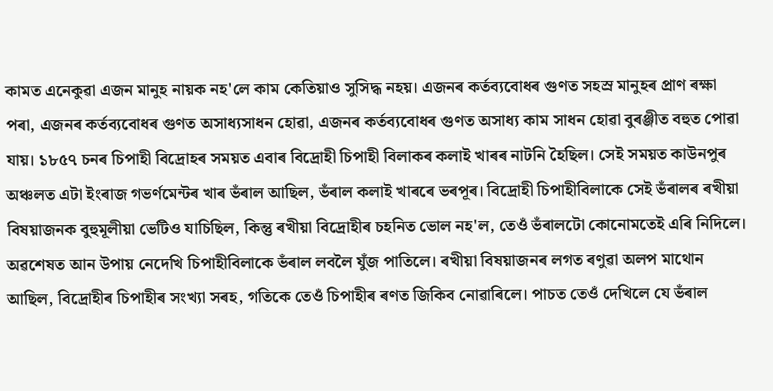কামত এনেকুৱা এজন মানুহ নায়ক ন‍হ'লে কাম কেতিয়াও সুসিদ্ধ নহয়। এজনৰ কৰ্তব্যবোধৰ গুণত সহস্ৰ মানুহৰ প্ৰাণ ৰক্ষা পৰা, এজনৰ কৰ্তব্যবোধৰ গুণত অসাধ্যসাধন হোৱা, এজনৰ কৰ্তব্যবোধৰ গুণত অসাধ্য কাম সাধন হোৱা বুৰঞ্জীত বহুত পোৱা যায়। ১৮৫৭ চনৰ চিপাহী বিদ্ৰোহৰ সময়ত এবাৰ বিদ্ৰোহী চিপাহী বিলাকৰ কলাই খাৰৰ নাটনি হৈছিল। সেই সময়ত কাউনপুৰ অঞ্চলত এটা ইংৰাজ গভৰ্ণমেন্টৰ খাৰ ভঁৰাল আছিল, ভঁৰাল কলাই খাৰৰে ভৰপূৰ। বিদ্ৰোহী চিপাহীবিলাকে সেই ভঁৰালৰ ৰখীয়া বিষয়াজনক বুহুমূলীয়া ভেটিও যাচিছিল, কিন্তু ৰখীয়া বিদ্ৰোহীৰ চহনিত ভোল নহ'ল, তেওঁ ভঁৰালটো কোনোমতেই এৰি নিদিলে। অৱশেষত আন উপায় নেদেখি চিপাহীবিলাকে ভঁৰাল লবলৈ যুঁজ পাতিলে। ৰখীয়া বিষয়াজনৰ লগত ৰণুৱা অলপ মাথোন আছিল, বিদ্ৰোহীৰ চিপাহীৰ সংখ্যা সৰহ, গতিকে তেওঁ চিপাহীৰ ৰণত জিকিব নোৱাৰিলে। পাচত তেওঁ দেখিলে যে ভঁৰাল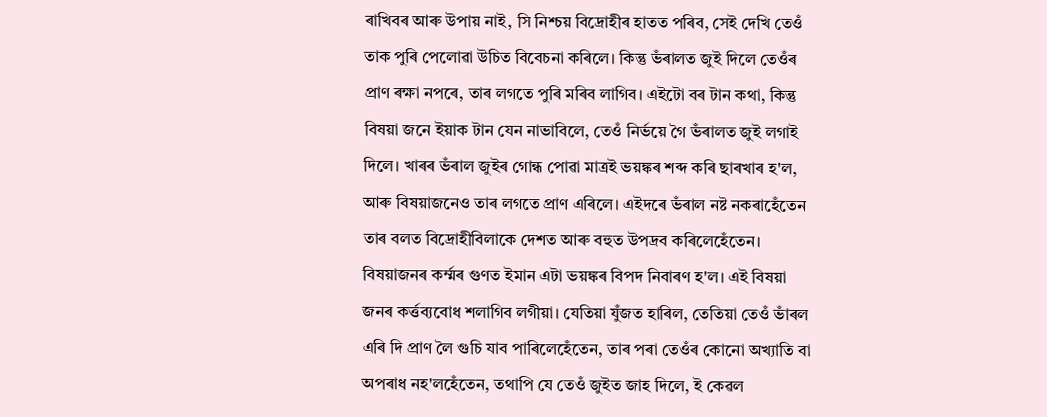ৰাখিবৰ আৰু উপায় নাই, সি নিশ্চয় বিদ্ৰোহীৰ হাতত পৰিব, সেই দেখি তেওঁ তাক পুৰি পেলোৱা উচিত বিবেচনা কৰিলে। কিন্তু ভঁৰালত জুই দিলে তেওঁৰ প্ৰাণ ৰক্ষা নপৰে, তাৰ লগতে পুৰি মৰিব লাগিব। এইটো বৰ টান কথা, কিন্তু বিষয়া জনে ইয়াক টান যেন নাভাবিলে, তেওঁ নিৰ্ভয়ে গৈ ভঁৰালত জুই লগাই দিলে। খাৰৰ ভঁৰাল জুইৰ গোন্ধ পোৱা মাত্ৰই ভয়ঙ্কৰ শব্দ কৰি ছাৰখাৰ হ'ল, আৰু বিষয়াজনেও তাৰ লগতে প্ৰাণ এৰিলে। এইদৰে ভঁৰাল নষ্ট নকৰাহেঁতেন তাৰ বলত বিদ্ৰোহীবিলাকে দেশত আৰু বহুত উপদ্ৰব কৰিলেহেঁতেন। বিষয়াজনৰ কৰ্ম্মৰ গুণত ইমান এটা ভয়ঙ্কৰ বিপদ নিবাৰণ হ'ল। এই বিষয়া জনৰ কৰ্ত্তব্যবোধ শলাগিব লগীয়া। যেতিয়া যুঁজত হাৰিল, তেতিয়া তেওঁ ভাঁৰল এৰি দি প্ৰাণ লৈ গুচি যাব পাৰিলেহেঁতেন, তাৰ পৰা তেওঁৰ কোনো অখ্যাতি বা অপৰাধ নহ'লহেঁতেন, তথাপি যে তেওঁ জুইত জাহ দিলে, ই কেৱল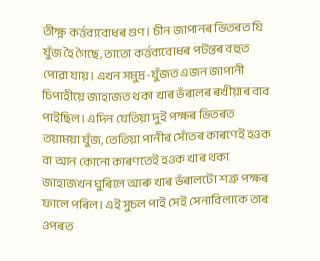তীক্ষ্ণ কৰ্ত্তব্যবোধৰ গুণ। চীন জাপানৰ ভিতৰত যি যুঁজ হৈ গৈছে, তাতো কৰ্ত্তব্যবোধৰ পটন্তৰ বহুত পোৱা যায়। এখন সমুদ্ৰ-যুঁজত এজন জাপানী চিপাহীয়ে জাহাজত থকা খাৰ ভঁৰালৰ ৰখীয়াৰ বাব পাইছিল। এদিন যেতিয়া দুই পক্ষৰ ভিতৰত তয়াময়া যুঁজ, তেতিয়া পানীৰ সোঁতৰ কাৰণেই হওক বা আন কোনো কাৰণতেই হওক খাৰ থকা জাহাজখন ঘুৰিলে আৰু খাৰ ভঁৰালটো শত্ৰু পক্ষৰ ফালে পৰিল। এই সুচল পাই সেই সেনাবিলাকে তাৰ ওপৰত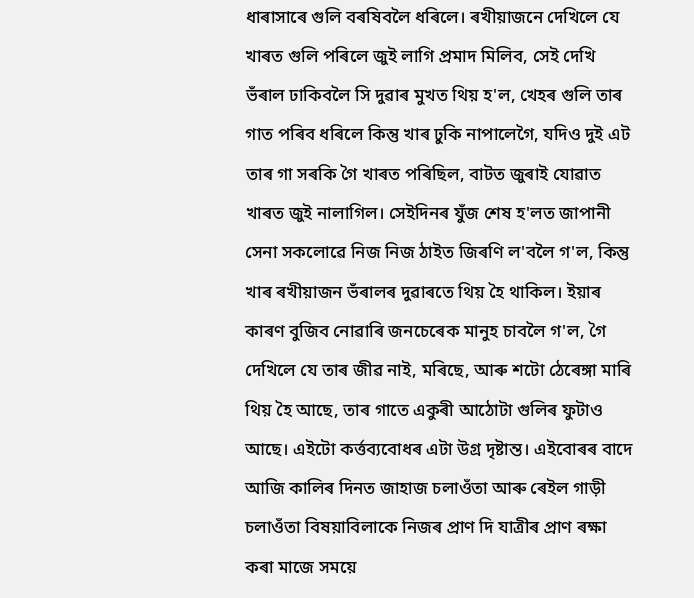ধাৰাসাৰে গুলি বৰষিবলৈ ধৰিলে। ৰখীয়াজনে দেখিলে যে খাৰত গুলি পৰিলে জুই লাগি প্ৰমাদ মিলিব, সেই দেখি ভঁৰাল ঢাকিবলৈ সি দুৱাৰ মুখত থিয় হ'ল, খেহৰ গুলি তাৰ গাত পৰিব ধৰিলে কিন্তু খাৰ ঢুকি নাপালেগৈ, যদিও দুই এট তাৰ গা সৰকি গৈ খাৰত পৰিছিল, বাটত জুৰাই যোৱাত খাৰত জুই নালাগিল। সেইদিনৰ যুঁজ শেষ হ'লত জাপানী সেনা সকলোৱে নিজ নিজ ঠাইত জিৰণি ল'বলৈ গ'ল, কিন্তু খাৰ ৰখীয়াজন ভঁৰালৰ দুৱাৰতে থিয় হৈ থাকিল। ইয়াৰ কাৰণ বুজিব নোৱাৰি জনচেৰেক মানুহ চাবলৈ গ'ল, গৈ দেখিলে যে তাৰ জীৱ নাই, মৰিছে, আৰু শটো ঠেৰেঙ্গা মাৰি থিয় হৈ আছে, তাৰ গাতে একুৰী আঠোটা গুলিৰ ফুটাও আছে। এইটো কৰ্ত্তব্যবোধৰ এটা উগ্ৰ দৃষ্টান্ত। এইবোৰৰ বাদে আজি কালিৰ দিনত জাহাজ চলাওঁতা আৰু ৰেইল গাড়ী চলাওঁতা বিষয়াবিলাকে নিজৰ প্ৰাণ দি যাত্ৰীৰ প্ৰাণ ৰক্ষা কৰা মাজে সময়ে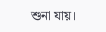শুনা যায়।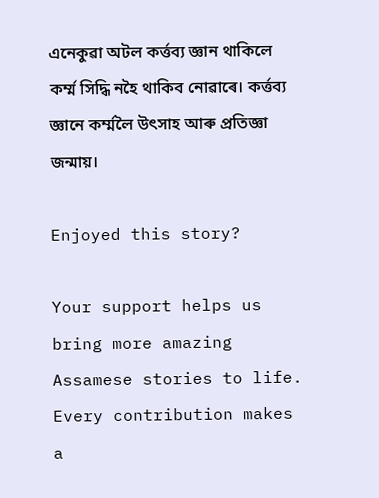এনেকুৱা অটল কৰ্ত্তব্য জ্ঞান থাকিলে কৰ্ম্ম সিদ্ধি নহৈ থাকিব নোৱাৰে। কৰ্ত্তব্য জ্ঞানে কৰ্ম্মলৈ উৎসাহ আৰু প্ৰতিজ্ঞা জন্মায়।

Enjoyed this story?

Your support helps us bring more amazing Assamese stories to life. Every contribution makes a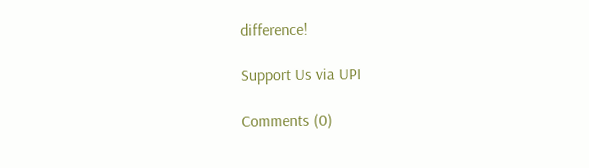difference!

Support Us via UPI

Comments (0)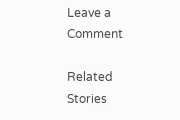Leave a Comment

Related Stories